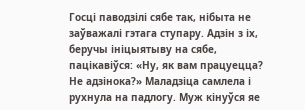Госці паводзілі сябе так, нібыта не заўважалі гэтага ступару. Адзін з іх, беручы ініцыятыву на сябе, пацікавіўся: «Ну, як вам працуецца? Не адзінока?» Маладзіца самлела і рухнула на падлогу. Муж кінуўся яе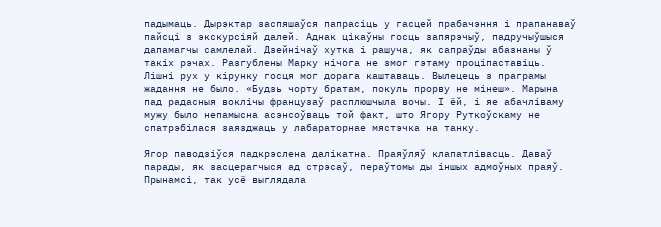падымаць. Дырэктар заспяшаўся папрасіць у гасцей прабачэння і прапанаваў пайсці з экскурсіяй далей. Аднак цікаўны госць запярэчыў, падручыўшыся дапамагчы самлелай. Дзейнічаў хутка і рашуча, як сапраўды абазнаны ў такіх рэчах. Разгублены Марку нічога не змог гэтаму проціпаставіць. Лішні рух у кірунку госця мог дорага каштаваць. Вылецець з праграмы жадання не было. «Будзь чорту братам, покуль прорву не мінеш». Марына пад радасныя воклічы французаў расплюшчыла вочы. І ёй, і яе абачліваму мужу было непамысна асэнсоўваць той факт, што Ягору Руткоўскаму не спатрэбілася заязджаць у лабараторнае мястэчка на танку.

Ягор паводзіўся падкрэслена далікатна. Праяўляў клапатлівасць. Даваў парады, як засцерагчыся ад стрэсаў, пераўтомы ды іншых адмоўных праяў. Прынамсі, так усё выглядала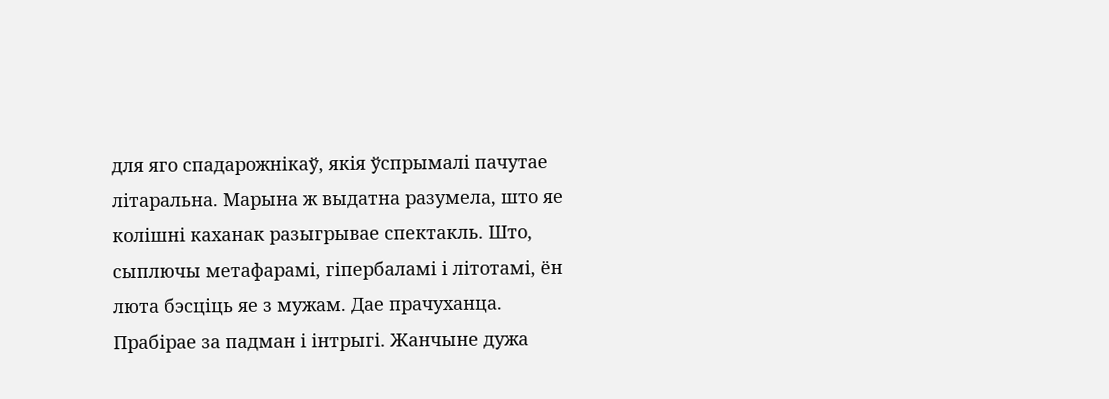для яго спадарожнікаў, якія ўспрымалі пачутае літаральна. Марына ж выдатна разумела, што яе колішні каханак разыгрывае спектакль. Што, сыплючы метафарамі, гіпербаламі і літотамі, ён люта бэсціць яе з мужам. Дае прачуханца. Прабірае за падман і інтрыгі. Жанчыне дужа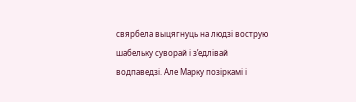свярбела выцягнуць на людзі вострую шабельку суворай і з’едлівай водпаведзі. Але Марку позіркамі і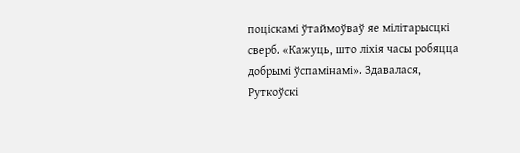поціскамі ўтаймоўваў яе мілітарысцкі сверб. «Кажуць, што ліхія часы робяцца добрымі ўспамінамі». Здавалася, Руткоўскі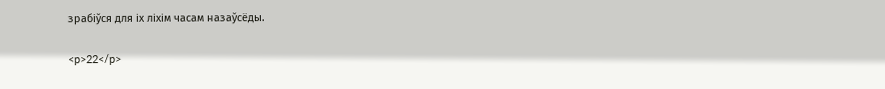зрабіўся для іх ліхім часам назаўсёды.

<p>22</p>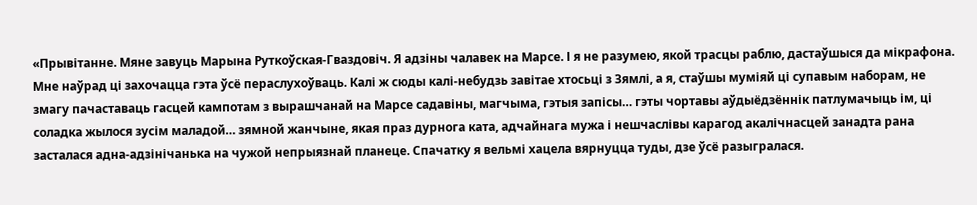«Прывітанне. Мяне завуць Марына Руткоўская-Гваздовіч. Я адзіны чалавек на Марсе. І я не разумею, якой трасцы раблю, дастаўшыся да мікрафона. Мне наўрад ці захочацца гэта ўсё пераслухоўваць. Калі ж сюды калі-небудзь завітае хтосьці з Зямлі, а я, стаўшы муміяй ці супавым наборам, не змагу пачаставаць гасцей кампотам з вырашчанай на Марсе садавіны, магчыма, гэтыя запісы… гэты чортавы аўдыёдзённік патлумачыць ім, ці соладка жылося зусім маладой… зямной жанчыне, якая праз дурнога ката, адчайнага мужа і нешчаслівы карагод акалічнасцей занадта рана засталася адна-адзінічанька на чужой непрыязнай планеце. Спачатку я вельмі хацела вярнуцца туды, дзе ўсё разыгралася.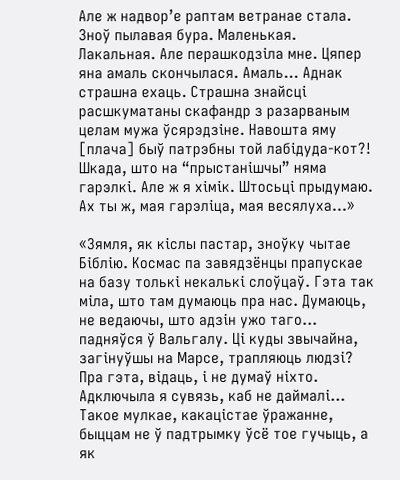Але ж надвор’е раптам ветранае стала. Зноў пылавая бура. Маленькая. Лакальная. Але перашкодзіла мне. Цяпер яна амаль скончылася. Амаль… Аднак страшна ехаць. Страшна знайсці расшкуматаны скафандр з разарваным целам мужа ўсярэдзіне. Навошта яму [плача] быў патрэбны той лабідуда-кот?! Шкада, што на “прыстанішчы” няма гарэлкі. Але ж я хімік. Штосьці прыдумаю. Ах ты ж, мая гарэліца, мая весялуха…»

«Зямля, як кіслы пастар, зноўку чытае Біблію. Космас па завядзёнцы прапускае на базу толькі некалькі слоўцаў. Гэта так міла, што там думаюць пра нас. Думаюць, не ведаючы, што адзін ужо таго… падняўся ў Вальгалу. Ці куды звычайна, загінуўшы на Марсе, трапляюць людзі? Пра гэта, відаць, і не думаў ніхто. Адключыла я сувязь, каб не даймалі… Такое мулкае, какацістае ўражанне, быццам не ў падтрымку ўсё тое гучыць, а як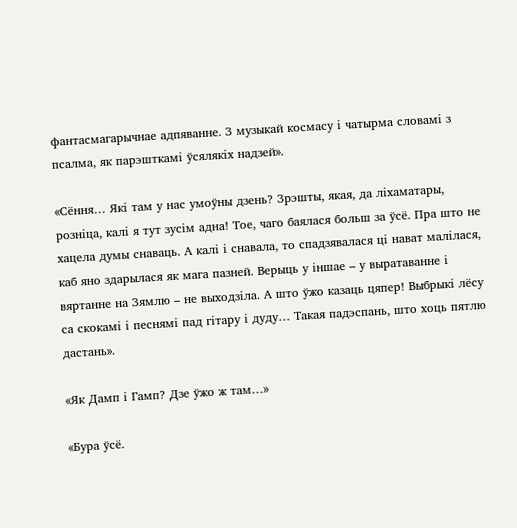фантасмагарычнае адпяванне. З музыкай космасу і чатырма словамі з псалма, як парэшткамі ўсялякіх надзей».

«Сёння… Які там у нас умоўны дзень? Зрэшты, якая, да ліхаматары, розніца, калі я тут зусім адна! Тое, чаго баялася больш за ўсё. Пра што не хацела думы снаваць. А калі і снавала, то спадзявалася ці нават малілася, каб яно здарылася як мага пазней. Верыць у іншае – у выратаванне і вяртанне на Зямлю – не выходзіла. А што ўжо казаць цяпер! Выбрыкі лёсу са скокамі і песнямі пад гітару і дуду… Такая падэспань, што хоць пятлю дастань».

«Як Дамп і Гамп? Дзе ўжо ж там…»

«Бура ўсё.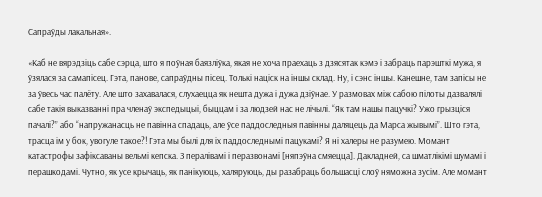Сапраўды лакальная».

«Каб не вярэдзіць сабе сэрца, што я поўная баязліўка, якая не хоча праехаць з дзясятак кэмэ і забраць парэшткі мужа, я ўзялася за самапісец. Гэта, панове, сапраўдны пісец. Толькі націск на іншы склад. Ну, і сэнс іншы. Канешне, там запісы не за ўвесь час палёту. Але што захавалася, слухаецца як нешта дужа і дужа дзіўнае. У размовах між сабою пілоты дазвалялі сабе такія выказванні пра членаў экспедыцыі, быццам і за людзей нас не лічылі. “Як там нашы пацучкі? Ужо грызціся пачалі?” або “напружанасць не павінна спадаць, але ўсе паддоследныя павінны даляцець да Марса жывымі”. Што гэта, трасца ім у бок, увогуле такое?! Гэта мы былі для іх паддоследнымі пацукамі? Я ні халеры не разумею. Момант катастрофы зафіксаваны вельмі кепска. З пералівамі і перазвонамі [няпэўна смяецца]. Дакладней, са шматлікімі шумамі і перашкодамі. Чутно, як усе крычаць, як панікуюць, халяруюць, ды разабраць большасці слоў няможна зусім. Але момант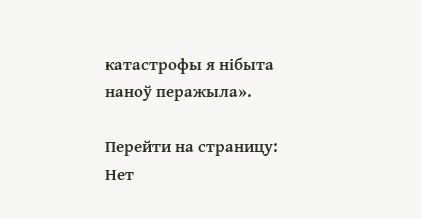катастрофы я нібыта наноў перажыла».

Перейти на страницу:
Нет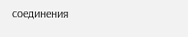соединения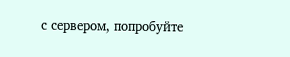с сервером, попробуйте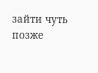зайти чуть позже